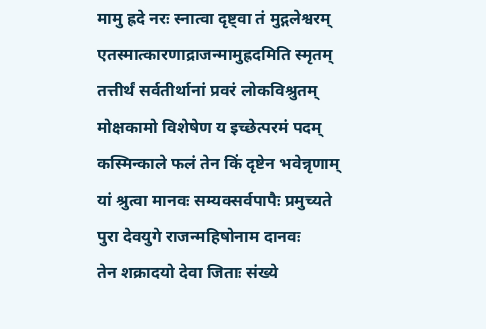मामु ह्रदे नरः स्नात्वा दृष्ट्वा तं मुद्गलेश्वरम् एतस्मात्कारणाद्राजन्मामुह्रदमिति स्मृतम्
तत्तीर्थं सर्वतीर्थानां प्रवरं लोकविश्रुतम्
मोक्षकामो विशेषेण य इच्छेत्परमं पदम्
कस्मिन्काले फलं तेन किं दृष्टेन भवेन्नृणाम्
यां श्रुत्वा मानवः सम्यक्सर्वपापैः प्रमुच्यते
पुरा देवयुगे राजन्महिषोनाम दानवः
तेन शक्रादयो देवा जिताः संख्ये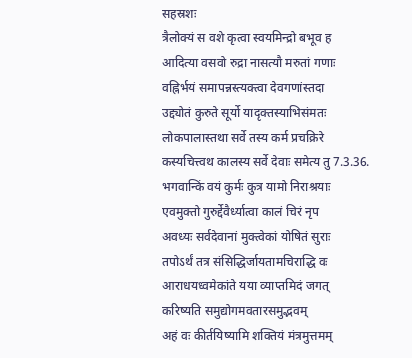सहस्रशः
त्रैलोक्यं स वशे कृत्वा स्वयमिन्द्रो बभूव ह
आदित्या वसवो रुद्रा नासत्यौ मरुतां गणाः
वह्निर्भयं समापन्नस्त्यक्त्वा देवगणांस्तदा
उद्द्योतं कुरुते सूर्यो यादृक्तस्याभिसंमतः
लोकपालास्तथा सर्वे तस्य कर्म प्रचक्रिरे
कस्यचित्त्वथ कालस्य सर्वे देवाः समेत्य तु 7.3.36.
भगवान्किं वयं कुर्मः कुत्र यामो निराश्रयाः
एवमुक्तो गुरुर्द्देवैर्ध्यात्वा कालं चिरं नृप
अवध्यः सर्वदेवानां मुक्त्वेकां योषितं सुराः
तपोऽर्थं तत्र संसिद्धिर्जायतामचिराद्धि वः
आराधयध्वमेकांते यया व्याप्तमिदं जगत्
करिष्यति समुद्योगमवतारसमुद्भवम्
अहं वः कीर्तयिष्यामि शक्तियं मंत्रमुत्तमम्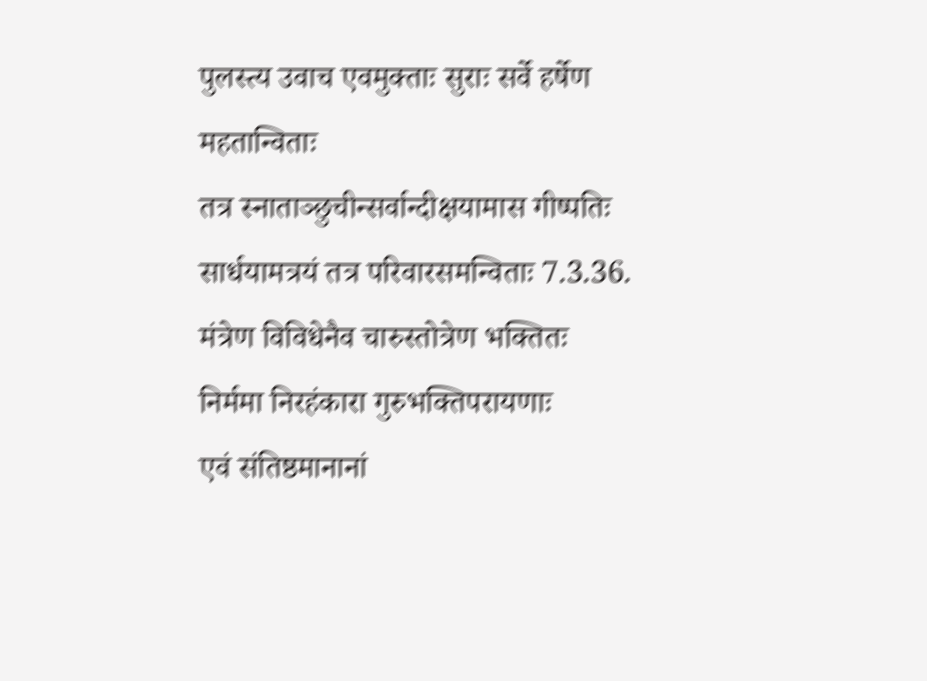पुलस्त्य उवाच एवमुक्ताः सुराः सर्वे हर्षेण महतान्विताः
तत्र स्नाताञ्छुचीन्सर्वान्दीक्षयामास गीष्पतिः
सार्धयामत्रयं तत्र परिवारसमन्विताः 7.3.36.
मंत्रेण विविधेनैव चारुस्तोत्रेण भक्तितः
निर्ममा निरहंकारा गुरुभक्तिपरायणाः
एवं संतिष्ठमानानां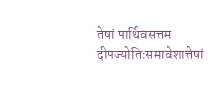तेषां पार्थिवसत्तम
दीपज्योतिःसमावेशात्तेषां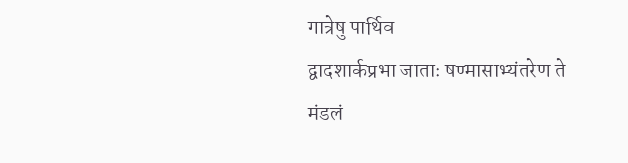गात्रेषु पार्थिव
द्वादशार्कप्रभा जाताः षण्मासाभ्यंतरेण ते
मंडलं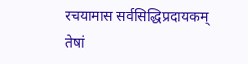रचयामास सर्वसिद्धिप्रदायकम्
तेषां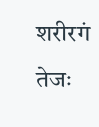शरीरगं तेजः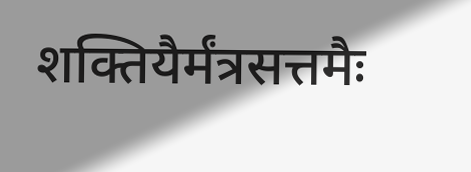शक्तियैर्मंत्रसत्तमैः